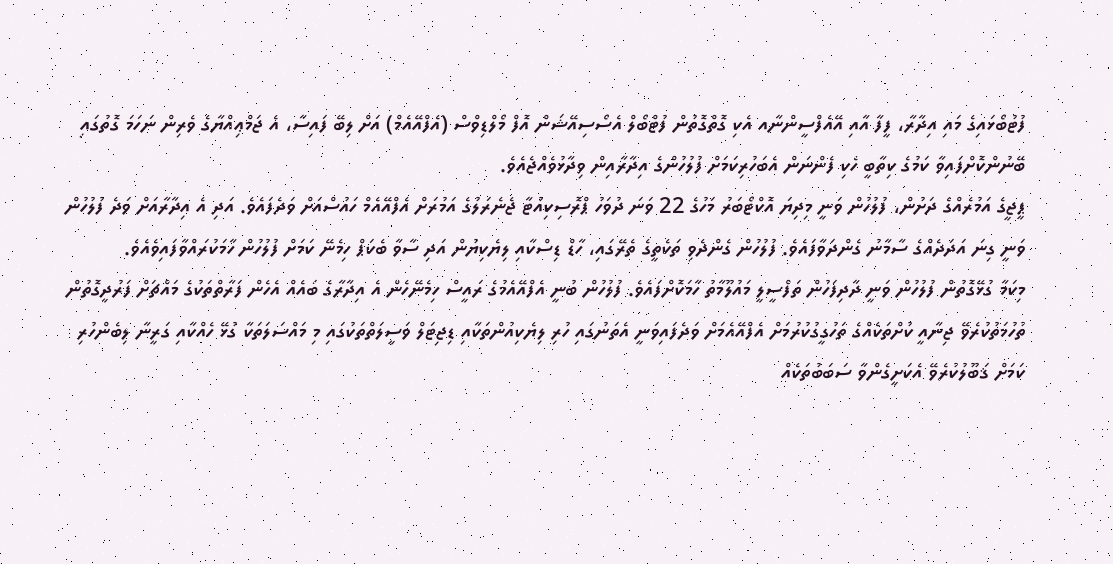ފުޓުބޯޅައިގެ މައި އިދާރާ، ފީފާ އާއި އޭއެފްސީންނާއ އެކި ގޮތްގޮތުން ފުޓްބޯލް އެސޯސިއޭޝަން އޮފް މޯލްޑިވްސް (އެފްއޭއެމް) އަށް ލިބޭ ފައިސާ، އެ ޖަމްޢިއްޔާގެ ވެރިން ނަހަމަ ގޮތުގައި ބޭނުންކޮށްފައިވާ ކަމުގެ ކިތާބީ ހެކި ފެންނަން އެބަހުރިކަމަށް ފުލުހުންގެ އިދާރާއިން ވިދާޅުވެއްޖެއެވެ.
ޕީޖީގެ އަމުރެއްގެ ދަށުން، ފުލުހުން ވަނީ މިދިޔަ އޮކްޓޯބަރު މަހުގެ 22 ވަނަ ދުވަހު ޕްރޮސިކިއުޓާ ޖެނެރަލުގެ އަމުރަށް އެފްއޭއެމް ހައުސްއަށް ވަދެފައެވެ. އަދި އެ އިދާރާއަށް ވަދެ ފުލުހުން ވަނީ ގިނަ އަދަދެއްގެ ސާމާނު ގެންދަވާފައެވެ. ފުލުހުން ގެންދެވި ތަކެތީގެ ތެރޭގައި، ހާޑް ޑިސްކާއި ލިޔެކިޔުން އަދި ސާވާ ބެކަޕް ހިމެނޭ ކަމަށް ފުލުހުން ހާމަކުރައްވާފައިވެއެވެ.
މިކަމާ ގުޅޭގޮތުން ފުލުހުން ވަނީ ދާދިފަހުން ތަފްސީލީ މައުލޫމާތު ހާމަކޮށްފައެވެ. ފުލުހުން ބުނީ އެފްއޭއެމުގެ ރައީސް ހިމެނޭހެން އެ އިދާރާގެ ބައެއް އެހެން ފަރާތްތަކުގެ މައްޗަށް ފަރުދީގޮތުން ތުހުމަތުކުރެވޭ ޖިނާއީ ކުށްތަކެއްގެ ތަހުގީގުކުރުމަށް އެފްއޭއެމަށް ވަދެފައިވަނީ އެތަނުގައި ހުރި ލިޔެކިއުންތަކާއި ޑިޖިޓަލް ވަސީލަތްތަކުގައި މި މައްސަލަތަކާ ގުޅޭ ހެއްކާއި ގަރީނާ ލިބެންހުރި ކަމަށް ޤަބޫލުކުރެވޭ އެކަށީގެންވާ ސަބަބުތަކެއް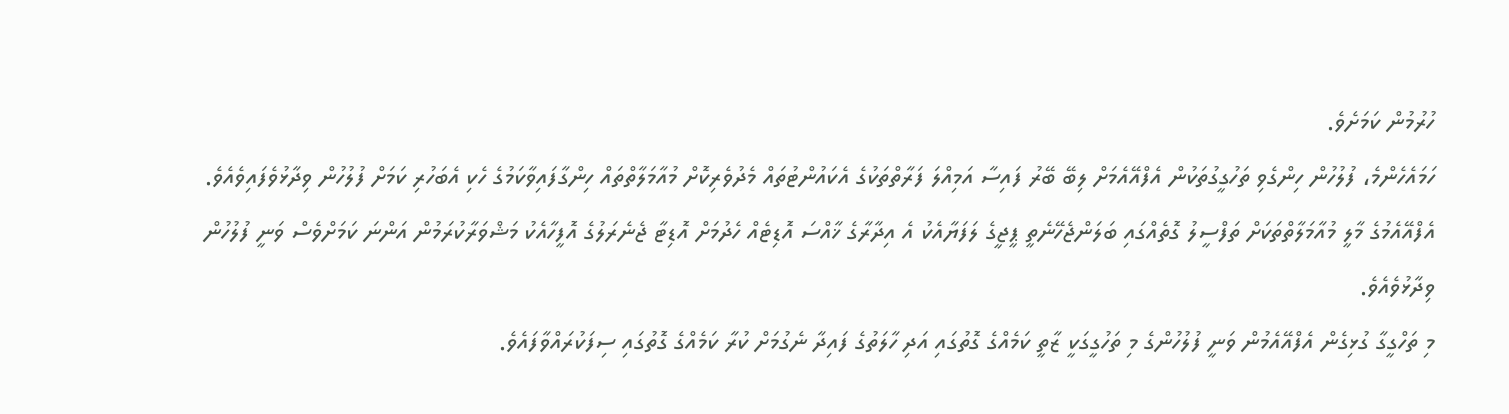ހުރުމުން ކަމަށެވެ.
ހަމައެހެންމެ، ފުލުހުން ހިންގެވި ތަހުގީގުތަކުން އެފްއޭއެމަށް ލިބޭ ބޭރު ފައިސާ އަމިއްލަ ފަރާތްތަކުގެ އެކައުންޓުތައް މެދުވެރިކޮށް މުއާމަލާތްތައް ހިންގާފައިވާކަމުގެ ހެކި އެބަހުރި ކަމަށް ފުލުހުން ވިދާޅުވެފައިވެއެވެ.
އެފްއޭއެމުގެ މާލީ މުއާމަލާތްތަކަށް ތަފްސީލު ގޮތެއްގައި ބަލަންޖެހޭނެތީ ޕީޖީގެ ލަފަޔާއެކު އެ އިދާރާގެ ޚާއްސަ އޮޑިޓެއް ހެދުމަށް އޮޑިޓާ ޖެނެރަލުގެ އޮފީހާއެކު މަޝްވަރާކުރަމުން އަންނަ ކަމަށްވެސް ވަނީ ފުލުހުން ވިދާޅުވެއެވެ.
މި ތަހްގީގާ ގުޅިގެން އެފްއޭއެމުން ވަނީ ފުލުހުންގެ މި ތަހުގީގަކީ ޒާތީ ކަމެއްގެ ގޮތުގައި އަދި ހާލަތުގެ ފައިދާ ނެގުމަށް ކުރާ ކަމެއްގެ ގޮތުގައި ސިފަކުރައްވާފައެވެ.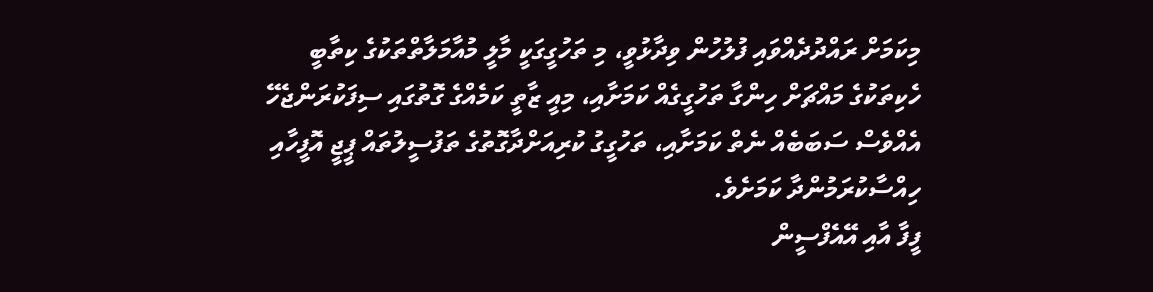މިކަމަށް ރައްދުދެއްވައި ފުލުހުން ވިދާޅުވީ، މި ތަހުގީގަކީ މާލީ މުއާމަލާތްތަކުގެ ކިތާބީ ހެކިތަކުގެ މައްޗަށް ހިންގާ ތަހުގީގެއް ކަމަށާއި، މިއީ ޒާތީ ކަމެއްގެ ގޮތުގައި ސިފަކުރަންޖެހޭ އެއްވެސް ސަބަބެއް ނެތް ކަމަށާއި، ތަހުގީގު ކުރިއަށްދާގޮތުގެ ތަފުސީލުތައް ޕީޖީ އޮފީހާއި ހިއްސާކުރަމުންދާ ކަމަށެވެ.
ފީފާ އާއި އޭއެފްސީން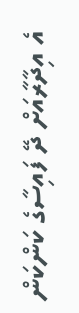އެ އިދާރާއަށް ދޭ ފައިސާގެ ކަންކަން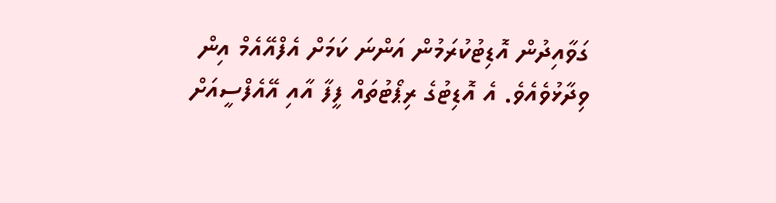ގަވާއިދުން އޮޑިޓުކުރަމުން އަންނަ ކަމަށް އެފްއޭއެމް އިން ވިދާޅުވެއެވެ. އެ އޮޑިޓުގެ ރިޕޯޓުތައް ފީފާ އާއި އޭއެފްސީއަށް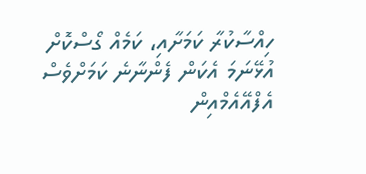ހިއްސާކުރާ ކަމަށާއި، ކަމެއް ގޯސްކޮށް އުޅޭނަމަ އެކަން ފެންނާނެ ކަމަށްވެސް އެފްއޭއެމްއިން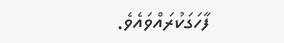ފާހަގަކުރައްވައެވެ.